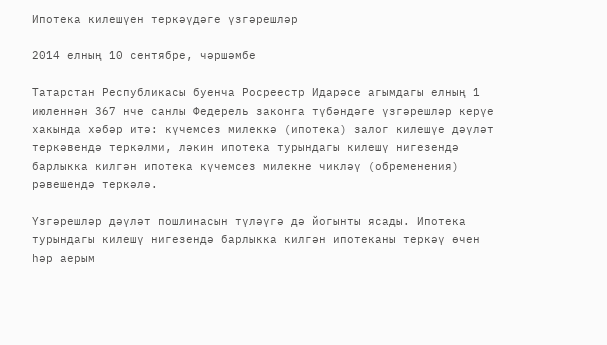Ипотека килешүен теркәүдәге үзгәрешләр

2014 елның 10 сентябре, чәршәмбе

Татарстан Республикасы буенча Росреестр Идарәсе агымдагы елның 1 июленнән 367 нче санлы Федерель законга түбәндәге үзгәрешләр керүе хакында хәбәр итә: күчемсез милеккә (ипотека) залог килешүе дәүләт теркәвендә теркәлми, ләкин ипотека турындагы килешү нигезендә барлыкка килгән ипотека күчемсез милекне чикләү (обременения) рәвешендә теркәлә.

Үзгәрешләр дәүләт пошлинасын түләүгә дә йогынты ясады. Ипотека турындагы килешү нигезендә барлыкка килгән ипотеканы теркәү өчен һәр аерым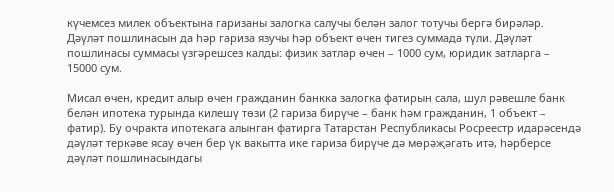күчемсез милек объектына гаризаны залогка салучы белән залог тотучы бергә бирәләр. Дәүләт пошлинасын да һәр гариза язучы һәр объект өчен тигез суммада түли. Дәүләт пошлинасы суммасы үзгәрешсез калды: физик затлар өчен – 1000 сум, юридик затларга – 15000 сум.

Мисал өчен, кредит алыр өчен гражданин банкка залогка фатирын сала, шул рәвешле банк белән ипотека турында килешү төзи (2 гариза бирүче – банк һәм гражданин, 1 объект – фатир). Бу очракта ипотекага алынган фатирга Татарстан Республикасы Росреестр идарәсендә дәүләт теркәве ясау өчен бер үк вакытта ике гариза бирүче дә мөрәҗәгать итә, һәрберсе дәүләт пошлинасындагы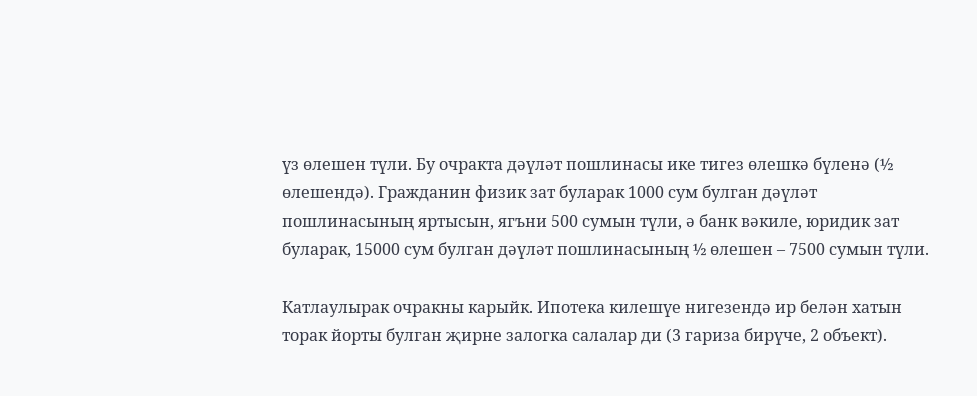үз өлешен түли. Бу очракта дәүләт пошлинасы ике тигез өлешкә бүленә (½ өлешендә). Гражданин физик зат буларак 1000 сум булган дәүләт пошлинасының яртысын, ягъни 500 сумын түли, ә банк вәкиле, юридик зат буларак, 15000 сум булган дәүләт пошлинасының ½ өлешен – 7500 сумын түли.

Катлаулырак очракны карыйк. Ипотека килешүе нигезендә ир белән хатын торак йорты булган җирне залогка салалар ди (3 гариза бирүче, 2 объект).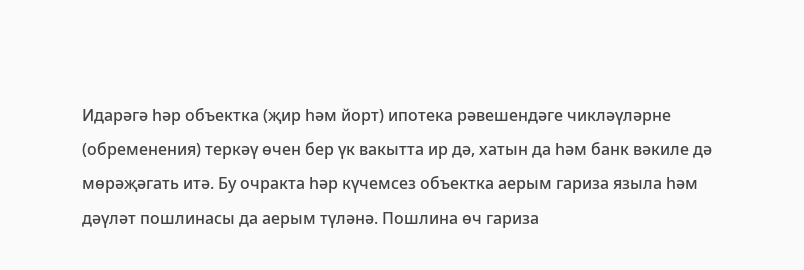Идарәгә һәр объектка (җир һәм йорт) ипотека рәвешендәге чикләүләрне (обременения) теркәү өчен бер үк вакытта ир дә, хатын да һәм банк вәкиле дә мөрәҗәгать итә. Бу очракта һәр күчемсез объектка аерым гариза языла һәм дәүләт пошлинасы да аерым түләнә. Пошлина өч гариза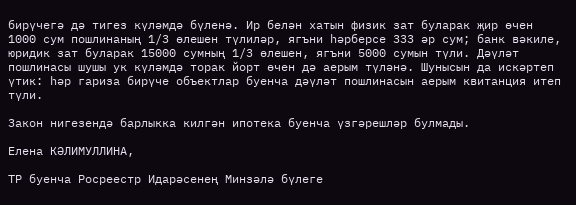бирүчегә дә тигез күләмдә бүленә. Ир белән хатын физик зат буларак җир өчен 1000 сум пошлинаның 1/3 өлешен түлиләр, ягъни һәрберсе 333 әр сум; банк вәкиле, юридик зат буларак 15000 сумның 1/3 өлешен, ягъни 5000 сумын түли. Дәүләт пошлинасы шушы ук күләмдә торак йорт өчен дә аерым түләнә. Шунысын да искәртеп үтик: һәр гариза бирүче объектлар буенча дәүләт пошлинасын аерым квитанция итеп түли.

Закон нигезендә барлыкка килгән ипотека буенча үзгәрешләр булмады.

Елена КӘЛИМУЛЛИНА,

ТР буенча Росреестр Идарәсенең Минзәлә бүлеге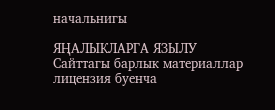начальнигы

ЯҢАЛЫКЛАРГА ЯЗЫЛУ
Сайттагы барлык материаллар лицензия буенча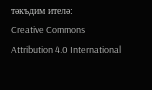тәкъдим ителә:
Creative Commons Attribution 4.0 International